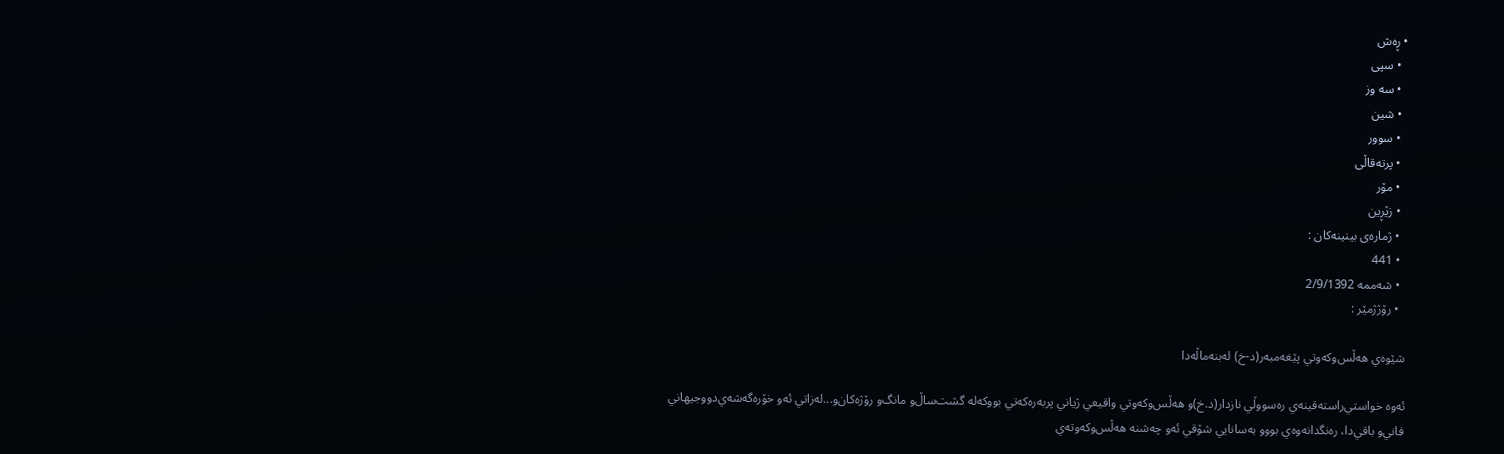• ڕەش
  • سپی
  • سه وز
  • شین
  • سوور
  • پرتەقاڵی
  • مۆر
  • زێڕین
  • ژماره‌ی بینینه‌کان :
  • 441
  • شەممه 2/9/1392
  • رۆژژمێر :

شێوه‌ي هه‌ڵس‌و‌كه‌وتي پێغه‌مبه‌ر‌(د-خ) له‌بنه‌ماڵه‌دا

ئه‌وه خواستي‌راسته‌قينه‌ي ره‌سووڵي نازدار‌(د.خ)و هه‌ڵس‌و‌كه‌وتي واقيعي ژياني پر‌به‌ره‌كه‌تي بوو‌كه‌له گشت‌ساڵ‌‌و مانگ‌و رۆژه‌كان‌و‌...له‌زاتي ئه‌و خۆره‌گه‌شه‌ي‌دوو‌جيهاني فاني‌و باقي‌دا، ره‌نگدانه‌وه‌ي بوو‌و به‌سانايي شۆقي ئه‌و چه‌شنه هه‌ڵس‌و‌كه‌وته‌ي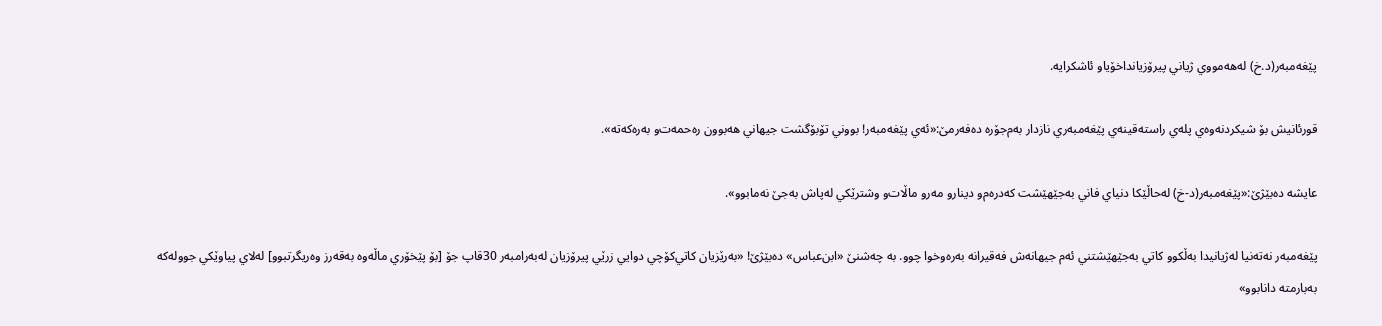پێغه‌مبه‌ر(د.خ) له‌هه‌مووي ژياني پيرۆزياندا‌خۆيا‌و ئاشكرايه.

قورئانيش بۆ شيكردنه‌وه‌ي پله‌ي راسته‌قينه‌ي پێغه‌مبه‌ري نازدار به‌م‌جۆره ده‌فه‌رمێ:«ئه‌ي پێغه‌مبه‌ر! بووني تۆ‌بۆ‌گشت جيهاني هه‌بوون ره‌حمه‌ت‌و به‌ره‌كه‌ته».

عايشه ده‌بێژێ:«پێغه‌مبه‌ر(د-خ) له‌حاڵێكا دنياي فاني به‌جێهێشت كه‌دره‌م‌و ‌دينار‌و ‌مه‌رو ‌ماڵات‌و وشترێكي له‌پاش به‌جێ نه‌ما‌بوو».

پێغه‌مبه‌ر نه‌ته‌نيا ‌له‌ژيانيدا به‌ڵكوو كاتي ‌به‌جێهێشتني ئه‌م‌ جيهانه‌ش فه‌قيرانه به‌ره‌و‌خوا چوو. به چه‌شنێ ‌«ابن‌عباس» ده‌بێژێ! «به‌رێزيان كاتي‌كۆچي دوايي زرێي ‌پيرۆزيان له‌به‌رامبه‌ر 30قاپ جۆ [بۆ پێخۆري ماڵه‌وه به‌قه‌رز وه‌ريگرتبوو] له‌لاي ‌پياوێكي جووله‌كه به‌بارمته دانابوو»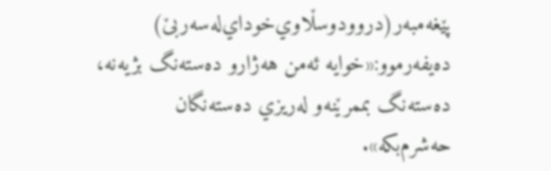پێغه‌مبه‌ر(دروود‌و‌سڵاوي‌خوداي‌له‌سه‌ر‌بێ) ده‌يفه‌رموو:«خوايه ئه‌من هه‌ژار‌و ده‌سته‌نگ بژيه‌نه، ده‌سته‌نگ بممرێنه‌و له‌ريزي ده‌سته‌نگان حه‌شرم‌بكه».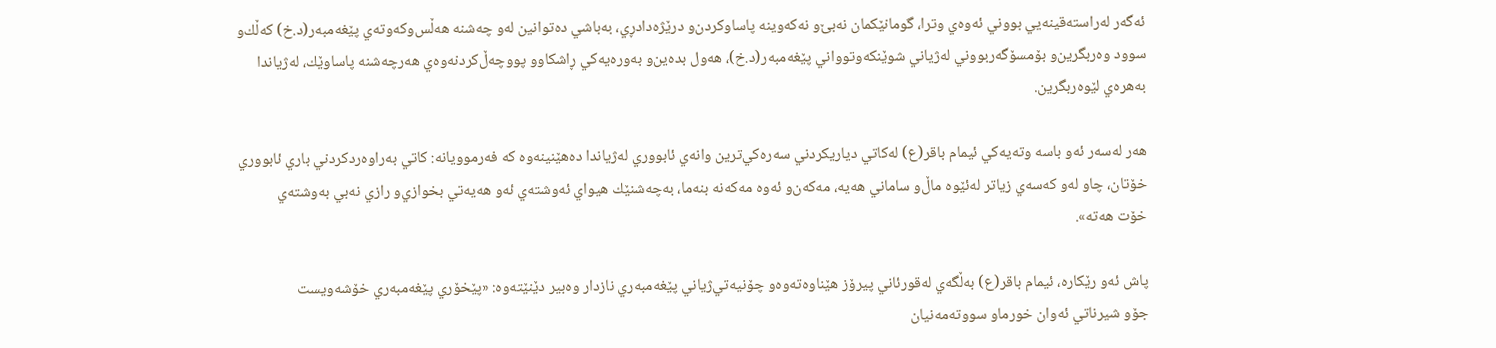ئه‌گه‌ر له‌راسته‌قينه‌يي بووني ئه‌وه‌ي وترا، گومانێكمان نه‌بێ‌و نه‌كه‌وينه پاساو‌كردن‌و درێژه‌دادڕي، به‌باشي ده‌توانين له‌و چه‌شنه هه‌ڵس‌وكه‌وته‌ي پێغه‌مبه‌ر(د.خ) كه‌ڵك‌و سوود وه‌ربگرين‌و بۆ‌مسۆگه‌ربووني له‌ژياني شوێنكه‌وتوواني پێغه‌مبه‌ر(د.خ)، ‌هه‌ول ‌بده‌ين‌و به‌وره‌يه‌كي ڕاشكاو‌و پووچه‌ڵ‌كردنه‌وه‌ي هه‌ر‌چه‌شنه ‌پاساوێك، له‌ژياندا به‌هره‌ي لێوه‌ربگرين.

هه‌ر له‌سه‌ر ئه‌و باسه وته‌يه‌كي ئيمام‌ باقر(ع) له‌كاتي دياريكردني سه‌ره‌كي‌ترين ‌وانه‌ي ئابووري له‌ژياندا ده‌هێنينه‌وه كه ‌فه‌رموويانه: كاتي به‌راوه‌رد‌كردني باري ‌ئابووري خۆتان، ‌چاو له‌و كه‌سه‌ي زياتر له‌ئێوه ماڵ‌و ساماني هه‌يه، مه‌كه‌ن‌و ئه‌وه ‌مه‌كه‌نه بنه‌ما، به‌چه‌شنێك هيواي ئه‌وشته‌ي ئه‌و هه‌يه‌تي بخوازي‌و رازي ‌نه‌بي ‌به‌و‌شته‌ي خۆت ‌هه‌ته».

پاش ئه‌و ‌رێكاره، ئيمام ‌باقر(ع) به‌ڵگه‌ي له‌قورئاني پيرۆز هێناوه‌ته‌وه‌و چۆنيه‌تي‌ژياني پێغه‌مبه‌ري نازدار وه‌بير دێنێته‌وه: «پێخۆري پێغه‌مبه‌ري خۆشه‌ويست جۆ‌و ‌شيرناتي ئه‌وان خورما‌و سووته‌مه‌نيان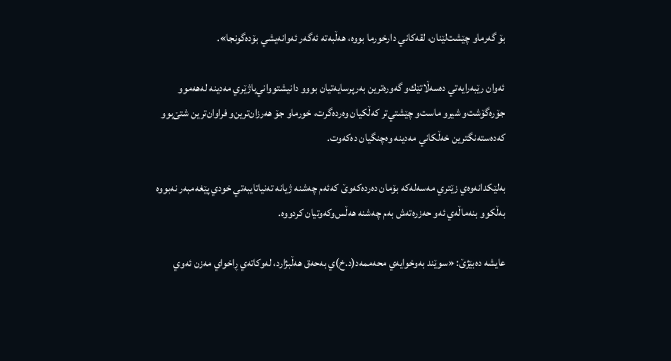بۆ‌ گه‌رما‌و ‌چێشت‌لێنان، ‌لقه‌كاني دار‌خورما ‌بووه، هه‌ڵبه‌ته ئه‌گه‌ر ئه‌وانه‌يشي بۆ‌ده‌گونجا».

ئه‌وان رێبه‌رايه‌تي ده‌سه‌ڵاتێك‌و گه‌وره‌ترين به‌رپرسايه‌تيان بوو‌و دانيشتوواني‌باژێري مه‌دينه له‌هه‌موو جۆره‌گۆشت‌و شير‌و ماست‌و چێشتي‌تر كه‌ڵكيان وه‌رده‌گرت، خورما‌و جۆ‌ هه‌رزان‌ترين‌و فراوان‌ترين شتێ‌بوو كه‌ده‌سته‌نگترين خه‌ڵكاني مه‌دينه ‌وه‌چنگيان ده‌كه‌وت.

به‌لێكدانه‌وه‌ي زێتري مه‌سه‌له‌كه بۆمان ده‌رده‌كه‌وێ ‌‌كه‌ئه‌م ‌چه‌شنه ژيانه ته‌نيا‌تايبه‌تي خودي پێغه‌مبه‌ر نه‌بووه به‌ڵكوو بنه‌ماڵه‌ي ئه‌و حه‌زره‌ته‌ش به‌م ‌چه‌شنه ‌هه‌ڵس‌و‌كه‌وتيان كردووه.

عايشه ده‌بێژێ: «سوێند به‌و‌خوايه‌ي محه‌ممه‌د‌(د.خ)ي به‌حه‌ق هه‌ڵبژارد، له‌و‌كاته‌ي ڕا‌خواي مه‌زن ئه‌وي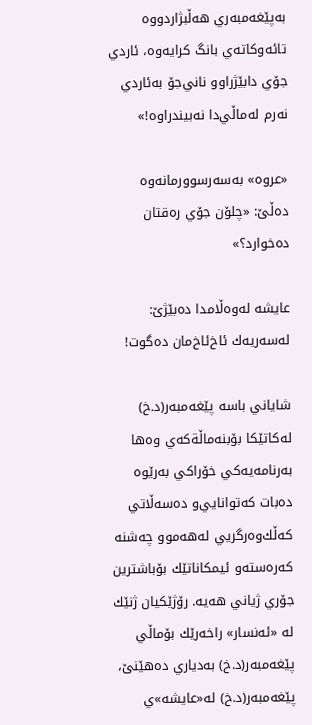به‌پێغه‌مبه‌ري هه‌ڵبژاردووه تا‌ئه‌و‌كاته‌ي بانگ كرايه‌وه، ئاردي جۆي دابێژراو‌و ناني‌جۆ به‌ئاردي نه‌رم له‌ماڵي‌دا نه‌بيندراوه!»

«عروه» به‌سه‌ر‌سوورمانه‌وه ده‌ڵێ: «چلۆن جۆي ره‌قتان ده‌خوارد؟»

عايشه له‌وه‌ڵامدا ده‌بێژێ: له‌سه‌ر‌يه‌ك ئاخ‌ئاخ‌مان ده‌گوت!

شاياني باسه پێغه‌مبه‌ر(د.خ) له‌كاتێكا بۆ‌بنه‌ماڵة‌كه‌ي وه‌ها به‌رنامه‌يه‌كي خۆراكي به‌رێوه ده‌بات كه‌توانايي‌و ده‌سه‌ڵاتي كه‌ڵك‌وه‌ر‌گريي له‌هه‌موو چه‌شنه كه‌ره‌سته‌و ئيمكاناتێك بۆ‌باشترين جۆري ژياني هه‌يه. رۆژێكيان ژنێك له «ئه‌نسار» راخه‌رێك بۆ‌ماڵي پێغه‌مبه‌ر(د.خ) به‌دياري ده‌هێنێ، پێغه‌مبه‌ر(د.خ) له‌«عايشه»ي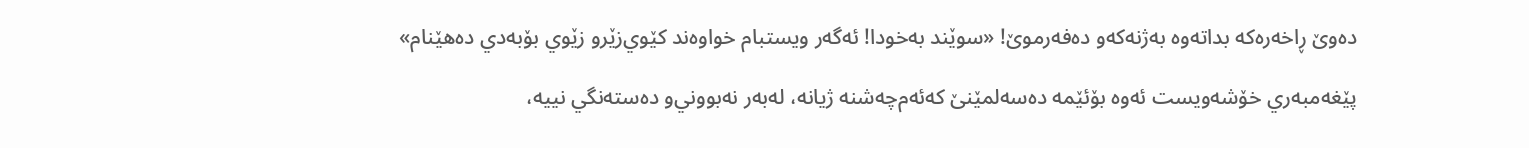ده‌وێ‌ ڕاخه‌ره‌كه ‌بداته‌وه به‌ژنه‌كه‌و ده‌فه‌رموێ! «سوێند به‌خودا! ئه‌گه‌ر ويستبام ‌خواوه‌ند كێوي‌زێر‌و زێوي بۆ‌به‌دي ده‌هێنام»

پێغه‌مبه‌ري خۆشه‌ويست ئه‌وه بۆ‌ئێمه ده‌سه‌لمێنێ‌ كه‌ئه‌م‌چه‌شنه ژيانه،‌ له‌به‌ر نه‌بووني‌و ده‌سته‌نگي نييه،‌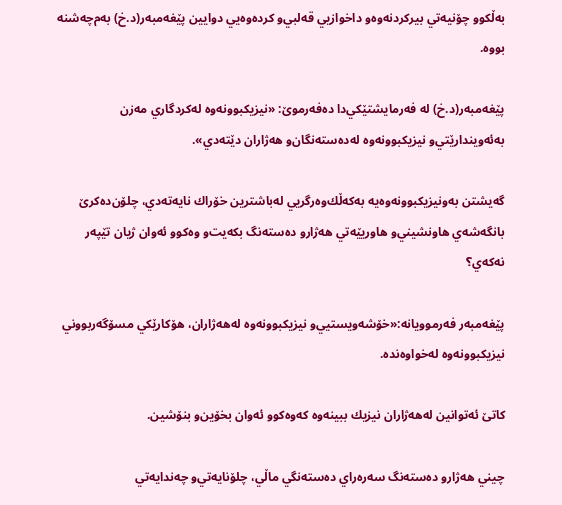به‌ڵكوو چۆنيه‌تي ‌بير‌كردنه‌وه‌و داخوازيي قه‌لبي‌و كرده‌وه‌يي دوايين پێغه‌مبه‌ر(د.خ) به‌م‌چه‌شنه بووه.

پێغه‌مبه‌ر(د.خ) له فه‌رمايشتێكي‌دا ده‌فه‌رموێ: «نيزيكبوونه‌وه له‌كردگاري مه‌زن به‌ئه‌ويندارێتي‌و نيزيكبوونه‌وه له‌ده‌سته‌نگان‌و هه‌ژاران دێته‌دي».

گه‌يشتن به‌و‌نيزيكبوونه‌وه‌يه به‌كه‌ڵك‌وه‌ر‌گريي له‌باشترين خۆراك نايه‌ته‌دي، ‌چلۆن‌ده‌كرێ بانگه‌شه‌ي هاونشيني‌و هاوريێه‌تي هه‌ژار‌و ده‌سته‌نگ بكه‌يت‌و وه‌كوو ئه‌وان ژيان تێپه‌ر نه‌كه‌ي؟

پێغه‌مبه‌ر فه‌رموويانه:«خۆشه‌ويستيي‌و نيزيكبوونه‌وه له‌هه‌ژاران، هۆكارێكي مسۆگه‌ربووني نيزيكبوونه‌وه له‌خواوه‌نده.

كاتێ‌ ئه‌توانين له‌هه‌ژاران نيزيك ببينه‌وه كه‌وه‌كوو ئه‌وان بخۆين‌و بنۆشين.

چيني هه‌ژار‌و ده‌سته‌نگ سه‌ره‌راي ده‌سته‌نگي ماڵي، چلۆنايه‌تي‌و چه‌ندايه‌تي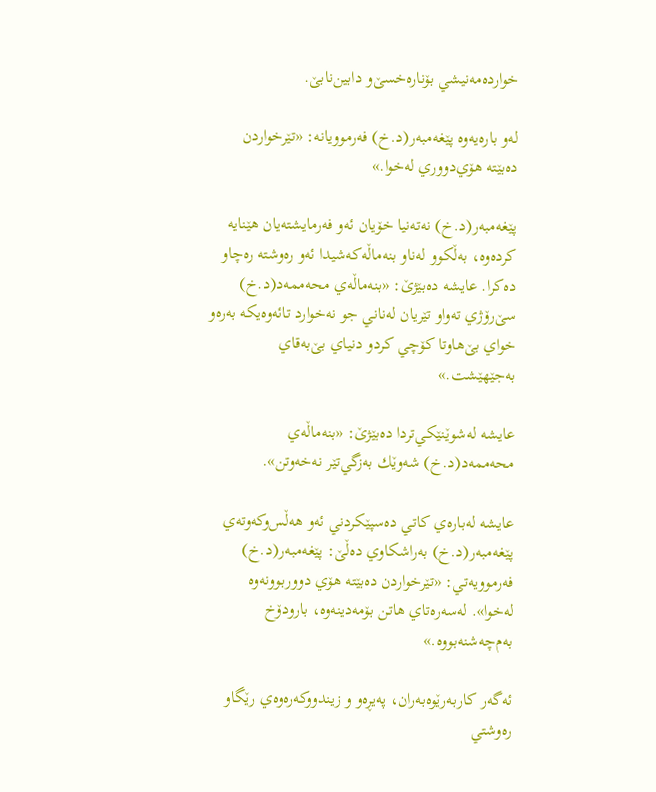خوارده‌مه‌نيشي بۆ‌ناره‌خسێ‌و دابين‌نابێ.

له‌و باره‌يه‌وه پێغه‌مبه‌ر(د.خ) فه‌رموويانه: «تێر‌خواردن ده‌بێته هۆي‌دووري ‌له‌خوا.»

پێغه‌مبه‌ر(د.خ) نه‌ته‌نيا خۆيان ئه‌و ‌فه‌رمايشته‌يان هێنايه كرده‌وه، ‌به‌ڵكوو له‌ناو ‌بنه‌ماڵه‌كه‌شيدا ئه‌و ‌ره‌وشته ره‌چاو ده‌كرا. عايشه ده‌بێژێ: «بنه‌ماڵه‌ي محه‌ممه‌د‌(د.خ) سێ‌رۆژي ته‌واو تێريان له‌ناني جو ‌‌نه‌خوارد تا‌ئه‌وه‌يكه به‌ره‌و خواي بێ‌هاوتا ‌كۆچي كرد‌و دنياي ‌بێ‌به‌قاي به‌جێهێشت.»

عايشه له‌شوێنێكي‌تر‌دا ده‌بێژێ: «بنه‌ماڵه‌ي محه‌ممه‌د(د.خ) شه‌وێك به‌زگي‌تێر ‌نه‌خه‌وتن».

عايشه له‌باره‌ي كاتي ده‌سپێكردني ئه‌و هه‌ڵس‌و‌كه‌وته‌ي پێغه‌مبه‌ر(د.خ) به‌راشكاوي ده‌ڵێ: پێغه‌مبه‌ر(د.خ) فه‌رموويه‌تي: «تێر‌خواردن ده‌بێته هۆي دوور‌بوونه‌وه له‌خوا». له‌سه‌ره‌تاي هاتن بۆ‌مه‌دينه‌وه، ‌بارودۆخ به‌م‌چه‌شنه‌بووه.»

ئه‌گه‌ر كار‌به‌رێوه‌به‌ران، ‌په‌يڕه‌و و زيندوو‌كه‌ره‌وه‌ي رێگا‌و ره‌وشتي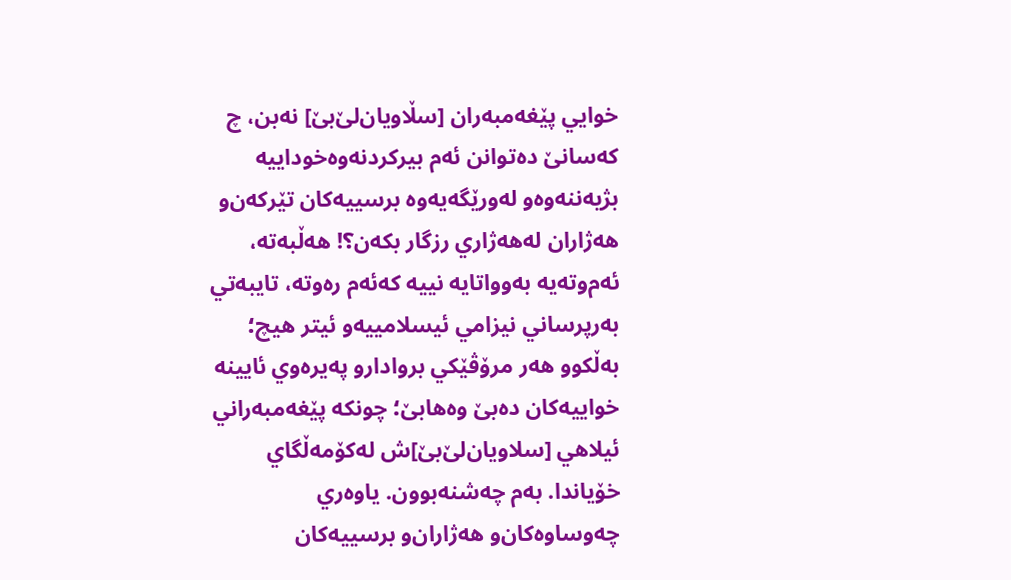خوايي ‌پێغه‌مبه‌ران ‌[سڵاويان‌لێ‌بێ] نه‌بن، چ كه‌سانێ ده‌توانن ئه‌م بير‌كردنه‌وه‌خوداييه بژيه‌ننه‌وه‌و له‌و‌رێگه‌يه‌وه برسييه‌كان تێر‌كه‌ن‌و هه‌ژاران له‌هه‌ژاري رزگار بكه‌ن؟! هه‌ڵبه‌ته،‌ ئه‌م‌وته‌يه به‌و‌واتايه نييه كه‌ئه‌م ره‌وته، ‌تايبه‌تي به‌ر‌پرساني نيزامي ‌ئيسلامييه‌و ئيتر هيچ؛ به‌ڵكوو هه‌ر مرۆڤێكي ‌بروادار‌و په‌يره‌وي ئايينه خواييه‌كان ده‌بێ وه‌ها‌بێ؛ چونكه پێغه‌مبه‌راني ئيلاهي [سلاويان‌لێ‌بێ]ش له‌كۆمه‌ڵگاي خۆياندا. به‌م چه‌شنه‌بوون. ياوه‌ري چه‌وساوه‌كان‌و هه‌ژاران‌و برسييه‌كان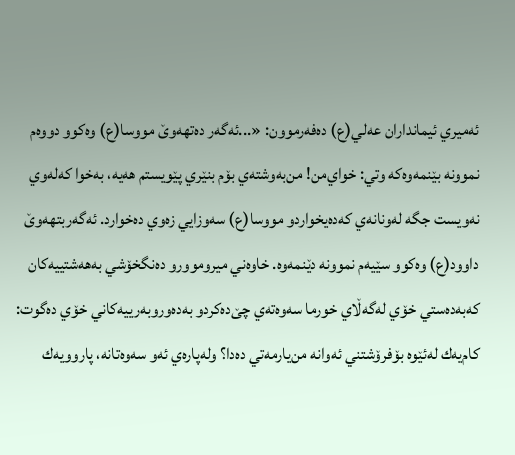ئه‌ميري ئيمانداران عه‌لي(ع) ده‌فه‌رموون: «...ئه‌گه‌ر ده‌تهه‌وێ‌ مووسا(ع) وه‌كوو دووه‌م نموونه بێنمه‌وه‌كه وتي: خواي‌من! من‌به‌وشته‌ي بۆم بنێري پێويستم هه‌يه، به‌خوا كه‌له‌وي نه‌ويست جگه له‌و‌نانه‌ي كه‌ده‌يخوارد‌و مووسا(ع) سه‌وزايي زه‌وي ده‌خوارد. ئه‌گه‌ر‌بتهه‌وێ داوود(ع) وه‌كوو سێيه‌م نموونه دێنمه‌وه. خاوه‌ني مير‌و‌موور‌و ده‌نگخۆشي ‌به‌هه‌شتييه‌كان كه‌به‌ده‌ستي خۆي له‌گه‌ڵاي خورما سه‌وه‌ته‌ي چێ‌ده‌كردو به‌ده‌ورو‌به‌رييه‌كاني خۆي ده‌گوت: كام‌يه‌ك له‌ئێوه بۆ‌فرۆشتني ئه‌وانه من‌يارمه‌تي ده‌دا؟ و‌له‌پاره‌ي ئه‌و سه‌وه‌تانه، پاروويه‌ك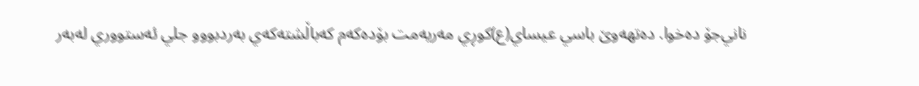ناني‌جۆ ده‌خوا. ده‌تهه‌وێ‌ باسي عيساي(ع)كوڕي مه‌ريه‌مت بۆ‌ده‌كه‌م كه‌باڵشته‌كه‌ي به‌رد‌بوو‌و جلي ئه‌ستووري له‌به‌ر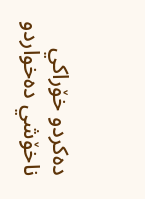ده‌كرد‌و خۆراكي ناخۆشي ده‌خوارد‌و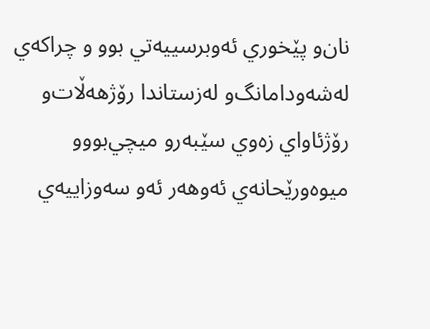نان‌و پێخوري ئه‌و‌برسييه‌تي بوو و چراكه‌ي له‌شه‌ودا‌مانگ‌و له‌زستاندا رۆژ‌هه‌ڵات‌و رۆژ‌ئاواي زه‌وي سێبه‌ر‌و ميچي‌بوو‌و ميوه‌و‌رێحانه‌ي ئه‌و‌هه‌ر ئه‌و سه‌وزاييه‌ي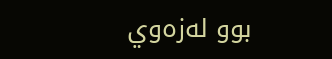بوو له‌زه‌وي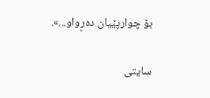بۆ چوار‌پێيان ده‌ڕوا‌و‌...».

سایتی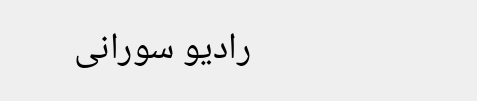رادیو سورانی